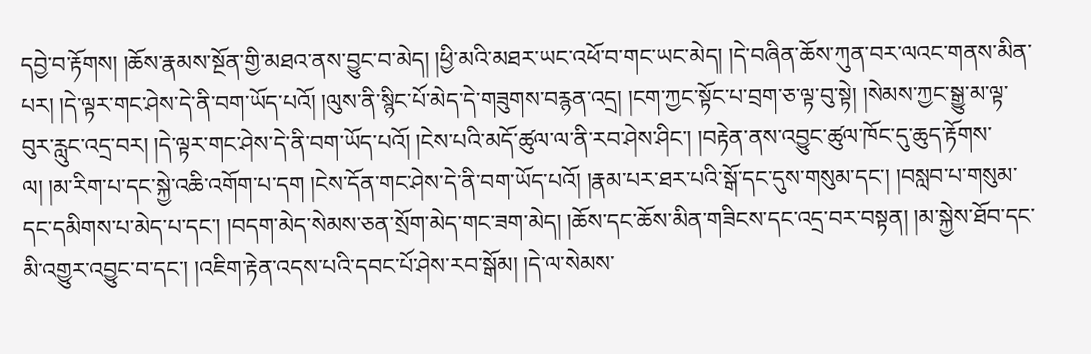དབྱེ་བ་རྟོགས། །ཆོས་རྣམས་སྔོན་གྱི་མཐའ་ནས་བྱུང་བ་མེད། །ཕྱི་མའི་མཐར་ཡང་འཕོ་བ་གང་ཡང་མེད། །དེ་བཞིན་ཆོས་ཀུན་བར་ལའང་གནས་མིན་པར། །དེ་ལྟར་གང་ཤེས་དེ་ནི་བག་ཡོད་པའོ། །ལུས་ནི་སྙིང་པོ་མེད་དེ་གཟུགས་བརྙན་འདྲ། །ངག་ཀྱང་སྟོང་པ་བྲག་ཅ་ལྟ་བུ་སྟེ། །སེམས་ཀྱང་སྒྱུ་མ་ལྟ་བུར་རླུང་འདྲ་བར། །དེ་ལྟར་གང་ཤེས་དེ་ནི་བག་ཡོད་པའོ། །ངེས་པའི་མདོ་ཚུལ་ལ་ནི་རབ་ཤེས་ཤིང་། །བརྟེན་ནས་འབྱུང་ཚུལ་ཁོང་དུ་ཆུད་རྟོགས་ལ། །མ་རིག་པ་དང་སྐྱེ་འཆི་འགོག་པ་དག །ངེས་དོན་གང་ཤེས་དེ་ནི་བག་ཡོད་པའོ། །རྣམ་པར་ཐར་པའི་སྒོ་དང་དུས་གསུམ་དང་། །བསླབ་པ་གསུམ་དང་དམིགས་པ་མེད་པ་དང་། །བདག་མེད་སེམས་ཅན་སྲོག་མེད་གང་ཟག་མེད། །ཆོས་དང་ཆོས་མིན་གཟིངས་དང་འདྲ་བར་བསྟན། །མ་སྐྱེས་ཐོབ་དང་མི་འགྱུར་འབྱུང་བ་དང་། །འཇིག་རྟེན་འདས་པའི་དབང་པོ་ཤེས་རབ་སྒོམ། །དེ་ལ་སེམས་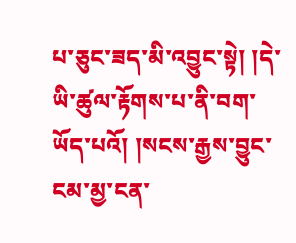པ་ཅུང་ཟད་མི་འབྱུང་སྟེ། །དེ་ཡི་ཚུལ་རྟོགས་པ་ནི་བག་ཡོད་པའོ། །སངས་རྒྱས་བྱུང་ངམ་མྱ་ངན་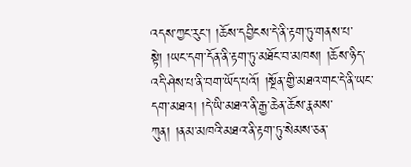འདས་ཀྱང་རུང་། །ཆོས་དབྱིངས་དེ་ནི་རྟག་ཏུ་གནས་པ་སྟེ། །ཡང་དག་དོན་ནི་རྟག་ཏུ་མཐོང་བ་མཁས། །ཆོས་ཉིད་འདི་ཤེས་པ་ནི་བག་ཡོད་པའོ། །སྔོན་གྱི་མཐའ་གང་དེ་ནི་ཡང་དག་མཐའ། །དེ་ཡི་མཐའ་ནི་རྒྱ་ཆེན་ཆོས་རྣམས་ཀུན། །ནམ་མཁའི་མཐའ་ནི་རྟག་ཏུ་སེམས་ཅན་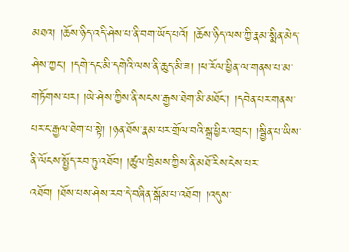མཐའ། །ཆོས་ཉིད་འདི་ཤེས་པ་ནི་བག་ཡོད་པའོ། །ཆོས་ཉིད་ལས་ཀྱི་རྣམ་སྨིན་མེད་ཤེས་ཀྱང་། །དགེ་དང་མི་དགེའི་ལས་ནི་ཆུད་མི་ཟ། །ཕ་རོལ་ཕྱིན་ལ་གནས་པ་མ་གཏོགས་པར། །ཡེ་ཤེས་ཀྱིས་ནི་སངས་རྒྱས་ཐེག་མི་མཐོང་། །དབེན་པར་གནས་པར་ང་རྒྱལ་ཐེག་པ་སྟེ། །ཉན་ཐོས་རྣམ་པར་གྲོལ་བའི་སྒྲ་ཕྱིར་འབྲང་། །སྦྱིན་པ་ཡིས་ནི་ལོངས་སྤྱོད་རབ་ཏུ་འཐོབ། །ཚུལ་ཁྲིམས་ཀྱིས་ནི་མཐོ་རིས་ངེས་པར་འཐོབ། །ཐོས་པས་ཤེས་རབ་དེ་བཞིན་སྒོམ་པ་འཐོབ། །འདུས་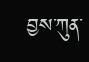བྱས་ཀུན་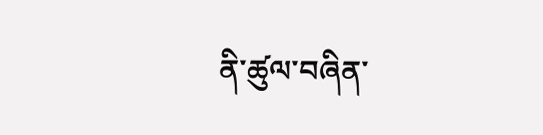ནི་ཚུལ་བཞིན་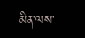མིན་ལས་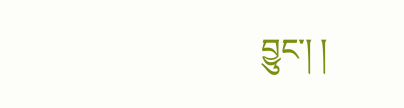བྱུང་། །